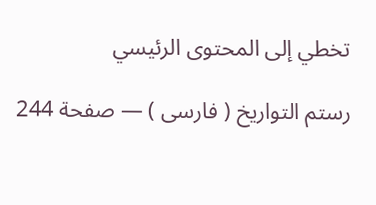تخطي إلى المحتوى الرئيسي

رستم التواريخ ( فارسى ) — صفحة 244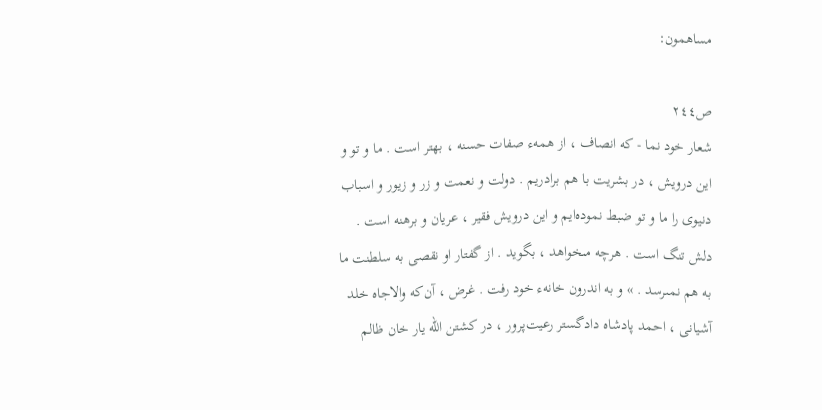مساهمون:

ص٢٤٤
شعار خود نما - كه انصاف ، از همهء صفات حسنه ، بهتر است . ما و تو و اين درويش ، در بشريت با هم برادريم . دولت و نعمت و زر و زيور و اسباب دنيوى را ما و تو ضبط نموده‌ايم و اين درويش فقير ، عريان و برهنه است . دلش تنگ است . هرچه مىخواهد ، بگويد . از گفتار او نقصى به سلطنت ما به هم نمىرسد . » و به اندرون خانهء خود رفت . غرض ، آن‌كه والاجاه خلد آشيانى ، احمد پادشاه دادگستر رعيت‌پرور ، در كشتن اللّه يار خان ظالم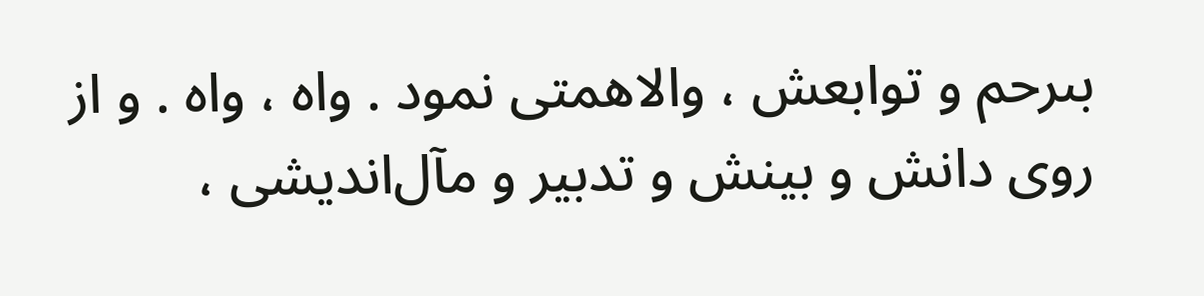بىرحم و توابعش ، والاهمتى نمود . واه ، واه . و از روى دانش و بينش و تدبير و مآل‌انديشى ،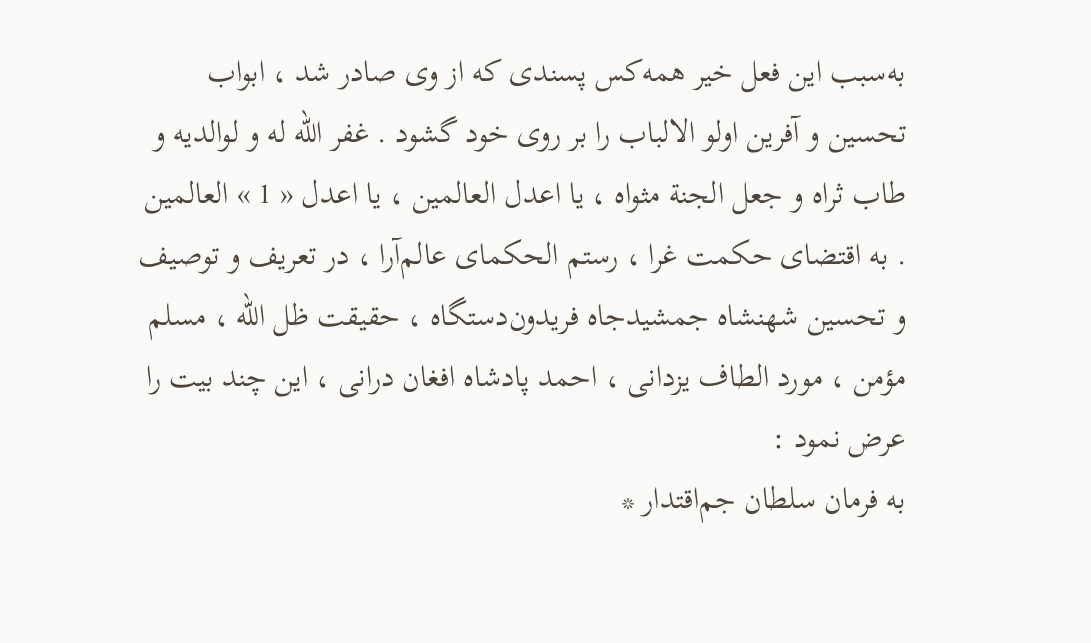به‌سبب اين فعل خير همه‌كس پسندى كه از وى صادر شد ، ابواب تحسين و آفرين اولو الالباب را بر روى خود گشود . غفر اللّه له و لوالديه و طاب ثراه و جعل الجنة مثواه ، يا اعدل العالمين ، يا اعدل « 1 » العالمين . به اقتضاى حكمت غرا ، رستم الحكماى عالم‌آرا ، در تعريف و توصيف و تحسين شهنشاه جمشيدجاه فريدون‌دستگاه ، حقيقت ظل اللّه ، مسلم مؤمن ، مورد الطاف يزدانى ، احمد پادشاه افغان درانى ، اين چند بيت را عرض نمود :
به فرمان سلطان جم‌اقتدار *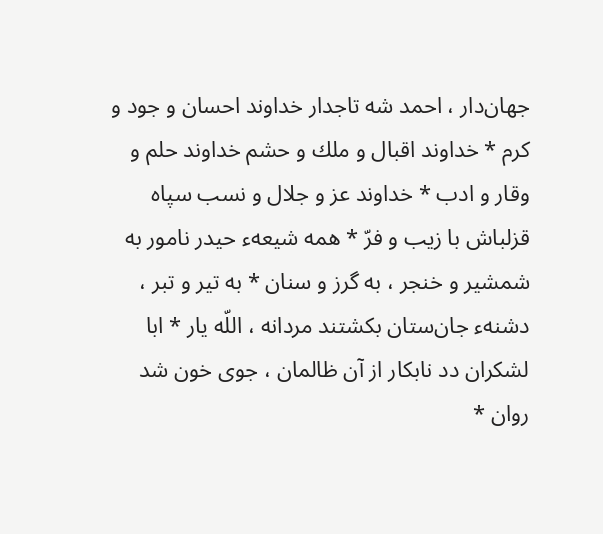جهان‌دار ، احمد شه تاجدار خداوند احسان و جود و كرم * خداوند اقبال و ملك و حشم خداوند حلم و وقار و ادب * خداوند عز و جلال و نسب سپاه قزلباش با زيب و فرّ * همه شيعهء حيدر نامور به شمشير و خنجر ، به گرز و سنان * به تير و تبر ، دشنهء جان‌ستان بكشتند مردانه ، اللّه يار * ابا لشكران دد نابكار از آن ظالمان ، جوى خون شد روان *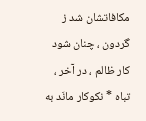مكافاتشان شد ز گردون ، چنان شود كار ظالم ، در آخر ، تباه * نكوكار مانَد به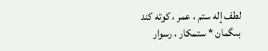لطف إله ستم ، عمر ، كوته كند بىگمان * ستمكار ، رسوار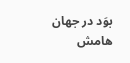بوَد در جهان
هامش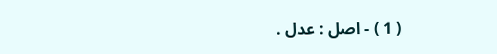( 1 ) - اصل : عدل .